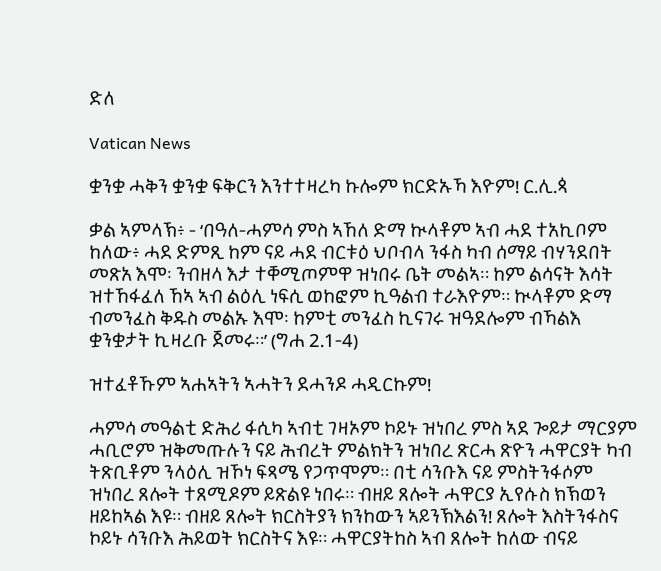ድለ

Vatican News

ቋንቋ ሓቅን ቋንቋ ፍቅርን እንተተዛረካ ኩሎም ክርድኡኻ እዮም! ር.ሊ.ጳ

ቃል ኣምላኽ፥ - ‘በዓለ-ሓምሳ ምስ ኣኸለ ድማ ኲላቶም ኣብ ሓደ ተአኪቦም ከለው፥ ሓደ ድምጺ ከም ናይ ሓደ ብርቱዕ ህቦብላ ንፋስ ካብ ሰማይ ብሃንደበት መጽአ እሞ፡ ንብዘላ እታ ተቐሚጦምዋ ዝነበሩ ቤት መልኣ። ከም ልሳናት እሳት ዝተኸፋፈለ ኸኣ ኣብ ልዕሊ ነፍሲ ወከፎም ኪዓልብ ተራእዮም። ኲላቶም ድማ ብመንፈስ ቅዱስ መልኡ እሞ፡ ከምቲ መንፈስ ኪናገሩ ዝዓደሎም ብኻልእ ቋንቋታት ኪዛረቡ ጀመሩ።’ (ግሐ 2.1-4)

ዝተፈቶኹም ኣሐኣትን ኣሓትን ደሓንዶ ሓዲርኩም!

ሓምሳ መዓልቲ ድሕሪ ፋሲካ ኣብቲ ገዛኦም ኮይኑ ዝነበረ ምስ ኣደ ጐይታ ማርያም ሓቢሮም ዝቅመጡሉን ናይ ሕብረት ምልክትን ዝነበረ ጽርሓ ጽዮን ሓዋርያት ካብ ትጽቢቶም ንላዕሊ ዝኾነ ፍጻሜ የጋጥሞም። በቲ ሳንቡእ ናይ ምስትንፋሶም ዝነበረ ጸሎት ተጸሚዶም ይጽልዩ ነበሩ። ብዘይ ጸሎት ሓዋርያ ኢየሱስ ክኽወን ዘይከኣል እዩ። ብዘይ ጸሎት ክርስትያን ክንከውን ኣይንኽእልን! ጸሎት እስትንፋስና ኮይኑ ሳንቡእ ሕይወት ክርስትና እዩ። ሓዋርያትከስ ኣብ ጸሎት ከለው ብናይ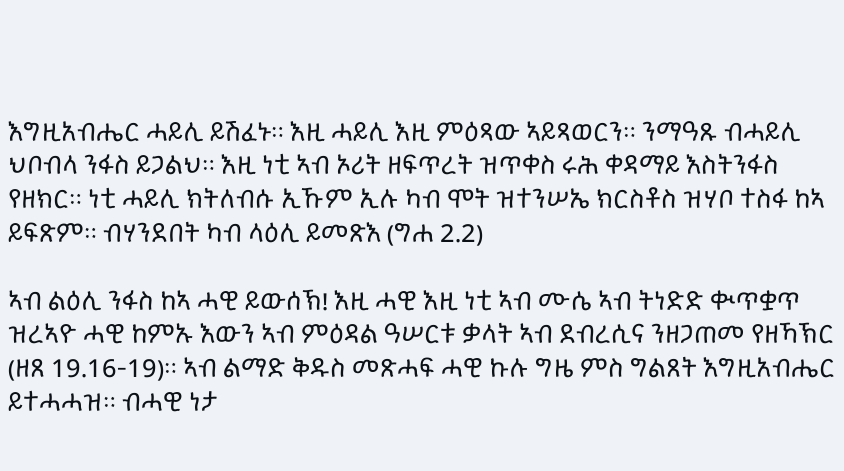እግዚአብሔር ሓይሊ ይሽፈኑ። እዚ ሓይሊ እዚ ምዕጻው ኣይጻወርን። ንማዓጹ ብሓይሊ ህቦብላ ንፋስ ይጋልህ። እዚ ነቲ ኣብ ኦሪት ዘፍጥረት ዝጥቀስ ሩሕ ቀዳማይ እስትንፋስ የዘክር። ነቲ ሓይሊ ክትለብሱ ኢኹም ኢሉ ካብ ሞት ዝተንሠኤ ክርስቶስ ዝሃቦ ተስፋ ከኣ ይፍጽም። ብሃንደበት ካብ ላዕሊ ይመጽእ (ግሐ 2.2)

ኣብ ልዕሊ ንፋስ ከኣ ሓዊ ይውሰኽ! እዚ ሓዊ እዚ ነቲ ኣብ ሙሴ ኣብ ትነድድ ቊጥቋጥ ዝረኣዮ ሓዊ ከምኡ እውን ኣብ ምዕዳል ዓሠርቱ ቃላት ኣብ ደብረሲና ንዘጋጠመ የዘኻኽር (ዘጸ 19.16-19)። ኣብ ልማድ ቅዱስ መጽሓፍ ሓዊ ኩሉ ግዜ ምስ ግልጸት እግዚአብሔር ይተሓሓዝ። ብሓዊ ነታ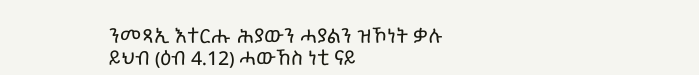ንመጻኢ እተርሑ ሕያውን ሓያልን ዝኾነት ቃሉ ይህብ (ዕብ 4.12) ሓውኸስ ነቲ ናይ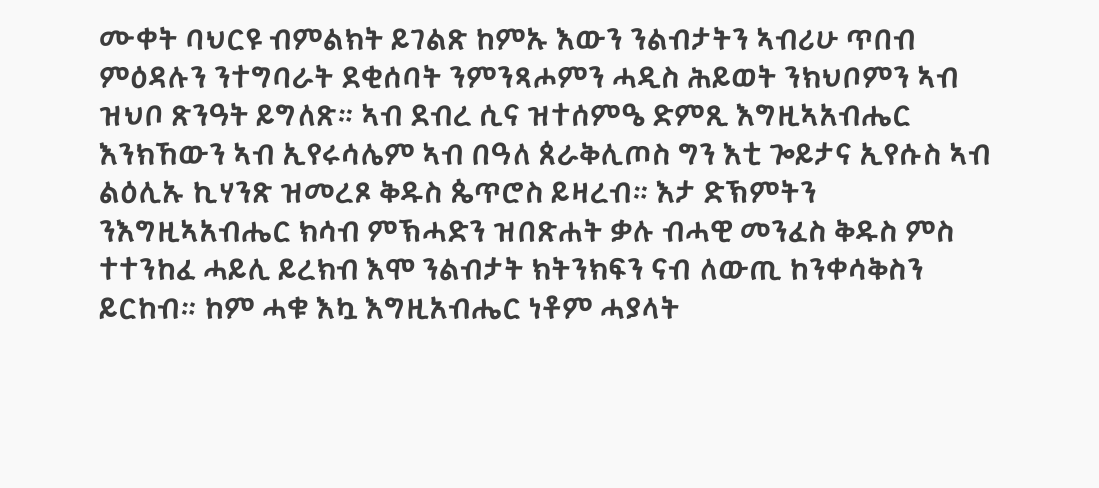ሙቀት ባህርዩ ብምልክት ይገልጽ ከምኡ እውን ንልብታትን ኣብሪሁ ጥበብ ምዕዳሉን ንተግባራት ደቂሰባት ንምንጻሖምን ሓዲስ ሕይወት ንክህቦምን ኣብ ዝህቦ ጽንዓት ይግለጽ። ኣብ ደብረ ሲና ዝተሰምዔ ድምጺ እግዚኣአብሔር እንክኸውን ኣብ ኢየሩሳሌም ኣብ በዓለ ጰራቅሊጦስ ግን እቲ ጐይታና ኢየሱስ ኣብ ልዕሊኡ ኪሃንጽ ዝመረጾ ቅዱስ ጴጥሮስ ይዛረብ። እታ ድኽምትን ንእግዚኣአብሔር ክሳብ ምኽሓድን ዝበጽሐት ቃሉ ብሓዊ መንፈስ ቅዱስ ምስ ተተንከፈ ሓይሊ ይረክብ እሞ ንልብታት ክትንክፍን ናብ ለውጢ ከንቀሳቅስን ይርከብ። ከም ሓቁ እኳ እግዚአብሔር ነቶም ሓያላት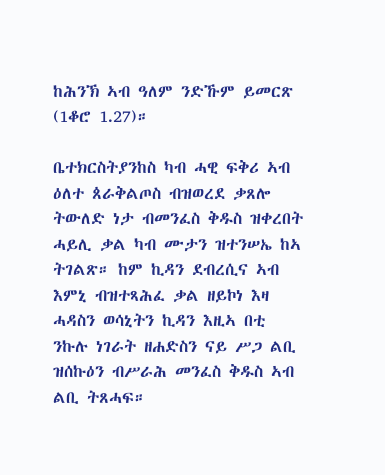ከሕንኽ ኣብ ዓለም ንድኹም ይመርጽ (1ቆሮ 1.27)።

ቤተክርስትያንከስ ካብ ሓዊ ፍቅሪ ኣብ ዕለተ ጰራቅልጦስ ብዝወረደ ቃጸሎ ትውለድ ነታ ብመንፈስ ቅዱስ ዝቀረበት ሓይሊ ቃል ካብ ሙታን ዝተንሠኤ ከኣ ትገልጽ። ከም ኪዳን ደብረሲና ኣብ እምኒ ብዝተጻሕፈ ቃል ዘይኮነ እዛ ሓዳስን ወሳኒትን ኪዳን እዚኣ በቲ ንኩሉ ነገራት ዘሐድስን ናይ ሥጋ ልቢ ዝሰኩዕን ብሥራሕ መንፈስ ቅዱስ ኣብ ልቢ ትጸሓፍ።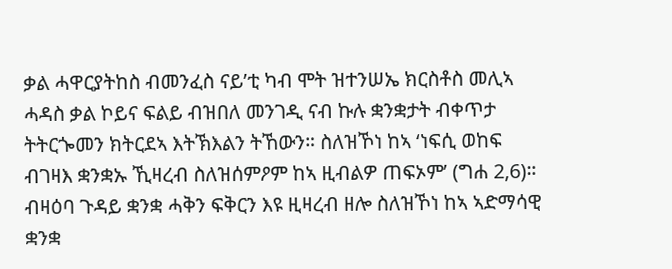ቃል ሓዋርያትከስ ብመንፈስ ናይ’ቲ ካብ ሞት ዝተንሠኤ ክርስቶስ መሊኣ ሓዳስ ቃል ኮይና ፍልይ ብዝበለ መንገዲ ናብ ኩሉ ቋንቋታት ብቀጥታ ትትርጐመን ክትርደኣ እትኽእልን ትኸውን። ስለዝኾነ ከኣ ‘ነፍሲ ወከፍ ብገዛእ ቋንቋኡ ኺዛረብ ስለዝሰምዖም ከኣ ዚብልዎ ጠፍኦም’ (ግሐ 2,6)። ብዛዕባ ጉዳይ ቋንቋ ሓቅን ፍቅርን እዩ ዚዛረብ ዘሎ ስለዝኾነ ከኣ ኣድማሳዊ ቋንቋ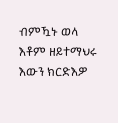ብምዃኑ ወላ እቶም ዘይተማህሩ እውን ክርድእዎ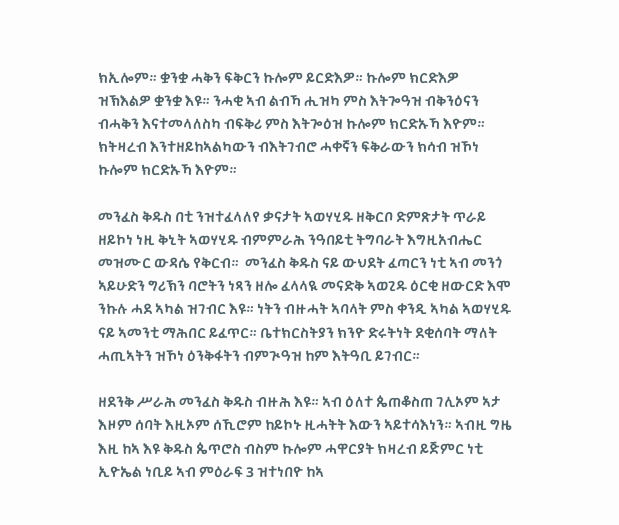ክኢሎም። ቋንቋ ሓቅን ፍቅርን ኩሎም ይርድእዎ። ኩሎም ክርድእዎ ዝኽእልዎ ቋንቋ እዩ። ንሓቂ ኣብ ልብኻ ሒዝካ ምስ እትጐዓዝ ብቅንዕናን ብሓቅን እናተመላለስካ ብፍቅሪ ምስ እትጐዕዝ ኩሎም ክርድኡኻ እዮም። ክትዛረብ እንተዘይከኣልካውን ብእትገብሮ ሓቀኛን ፍቅራውን ክሳብ ዝኾነ ኩሎም ክርድኡኻ እዮም።

መንፈስ ቅዱስ በቲ ንዝተፈላለየ ቃናታት ኣወሃሂዱ ዘቅርቦ ድምጽታት ጥራይ ዘይኮነ ነዚ ቅኒት ኣወሃሂዱ ብምምራሕ ንዓበይቲ ትግባራት እግዚአብሔር መዝሙር ውዳሴ የቅርብ።  መንፈስ ቅዱስ ናይ ውህደት ፈጣርን ነቲ ኣብ መንጎ ኣይሁድን ግሪኽን ባሮትን ነጻን ዘሎ ፈላላዪ መናድቅ ኣወጊዱ ዕርቂ ዘውርድ እሞ ንኩሉ ሓደ ኣካል ዝገብር እዩ። ነትን ብዙሓት ኣባላት ምስ ቀንዲ ኣካል ኣወሃሂዱ ናይ ኣመንቲ ማሕበር ይፈጥር። ቤተክርስትያን ክንዮ ድሩትነት ደቂሰባት ማለት ሓጢኣትን ዝኾነ ዕንቅፋትን ብምጒዓዝ ከም እትዓቢ ይገብር።

ዘደንቅ ሥራሕ መንፈስ ቅዱስ ብዙሕ እዩ። ኣብ ዕለተ ጴጠቆስጠ ገሊኦም ኣታ እዞም ሰባት እዚኦም ሰኺሮም ከይኮኑ ዚሓትት እውን ኣይተሳእነን። ኣብዚ ግዜ እዚ ከኣ እዩ ቅዱስ ጴጥሮስ ብስም ኩሎም ሓዋርያት ክዛረብ ይጅምር ነቲ ኢዮኤል ነቢይ ኣብ ምዕራፍ 3 ዝተነበዮ ከኣ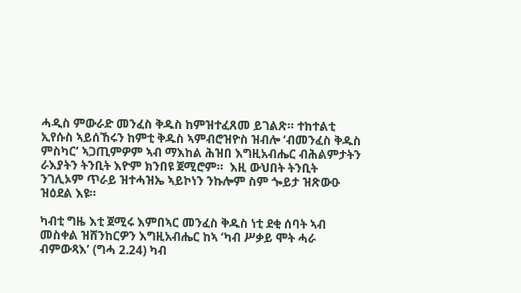ሓዲስ ምውራድ መንፈስ ቅዱስ ከምዝተፈጸመ ይገልጽ። ተከተልቲ ኢየሱስ ኣይሰኸሩን ከምቲ ቅዱስ ኣምብሮዝዮስ ዝብሎ ‘ብመንፈስ ቅዱስ ምስካር’ ኣጋጢምዎም ኣብ ማእከል ሕዝበ እግዚአብሔር ብሕልምታትን ራእያትን ትንቢት እዮም ክንበዩ ጀሚሮም።  እዚ ውህበት ትንቢት ንገሊኦም ጥራይ ዝተሓዝኤ ኣይኮነን ንኩሎም ስም ጐይታ ዝጽውዑ ዝዕደል እዩ።

ካብቲ ግዜ እቲ ጀሚሩ እምበኣር መንፈስ ቅዱስ ነቲ ደቂ ሰባት ኣብ መስቀል ዝሸንከርዎን እግዚአብሔር ከኣ ‘ካብ ሥቃይ ሞት ሓራ ብምውጻእ’ (ግሓ 2.24) ካብ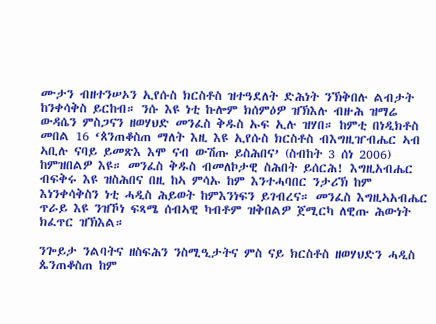ሙታን ብዘተንሠኦን ኢየሱስ ክርስቶስ ዝተዓደለት ድሕነት ንኽቅበሉ ልብታት ከንቀሳቅስ ይርከብ። ንሱ እዩ ነቲ ኩሎም ክሰምዕዎ ዝኽእሉ ብዙሕ ዝማሬ ውዳሴን ምስጋናን ዘወሃህድ መንፈስ ቅዱስ ኡፍ ኢሉ ዝሃበ። ከምቲ በነዲክቶስ መበል 16 ‘ጰንጠቆስጠ ማለት እዚ እዩ ኢየሱስ ክርስቶስ ብእግዚዠብሔር ኣብ ኣቢሉ ናባይ ይመጽእ እሞ ናብ ውሽጡ ይስሕበና’ (ስብከት 3 ሰነ 2006) ከምዝበልዎ እዩ። መንፈስ ቅዱስ ብመለኮታዊ ስሕበት ይሰርሕ! እግዚአብሔር ብፍቅሩ እዩ ዝስሕበና በዚ ከኣ ምሳኡ ከም እንተሓባበር ንታሪኽ ከም እነንቀሳቅስን ነቲ ሓዲስ ሕይወት ከምእንነፍን ይገብረና። መንፈስ እግዚኣአብሔር ጥራይ እዩ ንዝኾነ ፍጻሜ ሰብኣዊ ካብቶም ዝቅበልዎ ጀሚርካ ለዊጡ ሕውነት ክፈጥር ዝኽእል።

ንጐይታ ንልባትና ዘስፍሕን ንስሚዒታትና ምስ ናይ ክርስቶስ ዘወሃህድን ሓዲስ ጴንጠቆስጠ ከም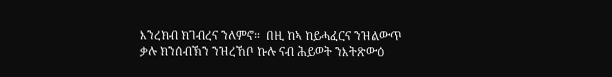እንረክብ ክገብረና ንለምኖ።  በዚ ከኣ ከይሓፈርና ንዝልውጥ ቃሉ ክንሰብኽን ንዝረኸቦ ኩሉ ናብ ሕይወት ንእትጽውዕ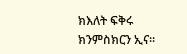ክእለት ፍቅሩ ክንምስክርን ኢና።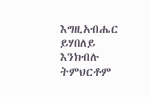እግዚአብሔር ይሃበለይ እንክብሉ ትምህርቶም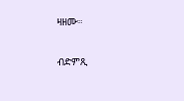ዛዘሙ።

ብድምጺ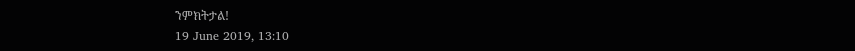ንምክትታል!
19 June 2019, 13:10